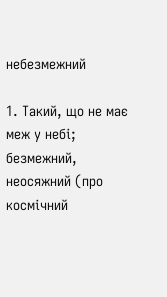небезмежний

1. Такий, що не має меж у небі; безмежний, неосяжний (про космічний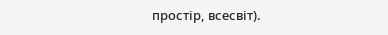простір, всесвіт).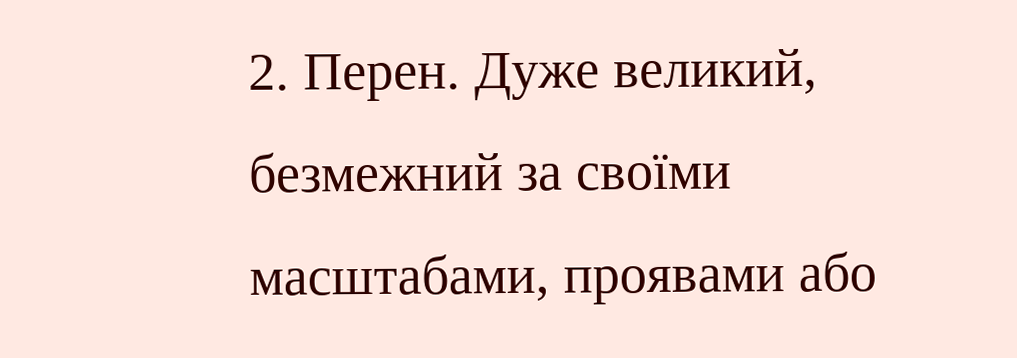2. Перен. Дуже великий, безмежний за своїми масштабами, проявами або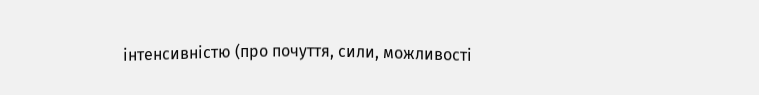інтенсивністю (про почуття, сили, можливості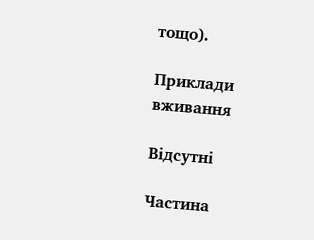тощо).

Приклади вживання

Відсутні

Частина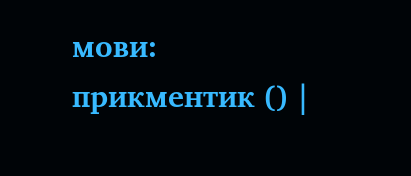мови: прикментик () |